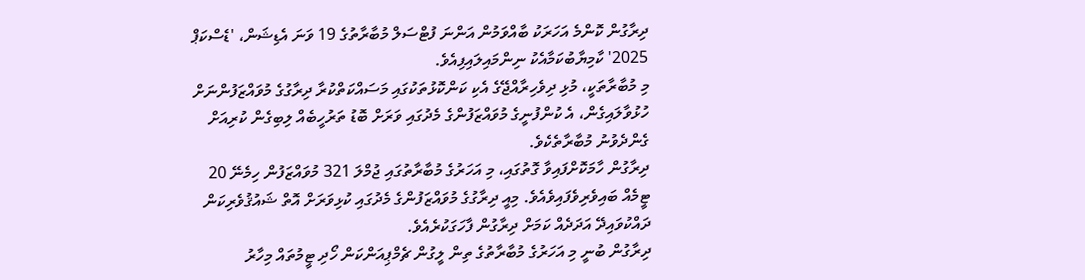ދިރާގުން ކޮންމެ އަހަރަކު ބާއްވަމުން އަންނަ ފުޓްސަލް މުބާރާތުގެ 19 ވަނަ އެޑިޝަން، 'ޑެސްކަޕް 2025' ކާމިޔާބުކަމާއެކު ނިންމައިލައިފިއެވެ.
މި މުބާރާތަކީ، މުޅި ދިވެހިރާއްޖޭގެ އެކި ކަންކޮޅުތަކުގައި މަސައްކަތްކުރާ ދިރާގުގެ މުވައްޒަފުންނަށް ހުޅުވާލައިގެން، އެ ކުންފުނީގެ މުވައްޒަފުންގެ މެދުގައި ވަރަށް ބޮޑު ތަރުހީބެއް ލިބިގެން ކުރިއަށް ގެންދެވުނު މުބާރާތެކެވެ.
ދިރާގުން ހާމަކޮށްފައިވާ ގޮތުގައި، މި އަހަރުގެ މުބާރާތުގައި ޖުމްލަ 321 މުވައްޒަފުން ހިމެނޭ 20 ޓީމެއް ބައިވެރިވެފައިވެއެވެ. މިއީ ދިރާގުގެ މުވައްޒަފުންގެ މެދުގައި ކުޅިވަރަށް އޮތް ޝައުޤުވެރިކަން ދައްކުވައިދޭ އަދަދެއް ކަމަށް ދިރާގުން ފާހަގަކުރެއެވެ.
ދިރާގުން ބުނީ މި އަހަރުގެ މުބާރާތުގެ ތިން ލީގުން ޗެމްޕިއަންކަން ހޯދި ޓީމުތައް މިހާރު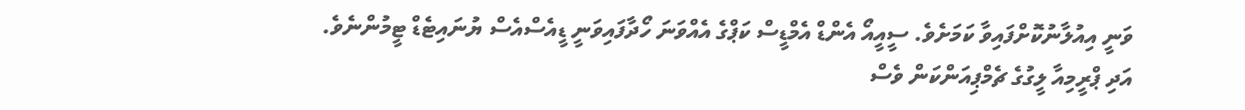ވަނީ އިއުލާނުކޮށްފައިވާ ކަމަށެވެ. ސީއީއޯ އެންޑް އެމްޑީސް ކަޕްގެ އެއްވަނަ ހޯދާފައިވަނީ ޑީއެސްއެސް ޔުނައިޓެޑް ޓީމުންނެވެ.
އަދި ޕްރީމިއާ ލީގުގެ ޗެމްޕިއަންކަން ވެސް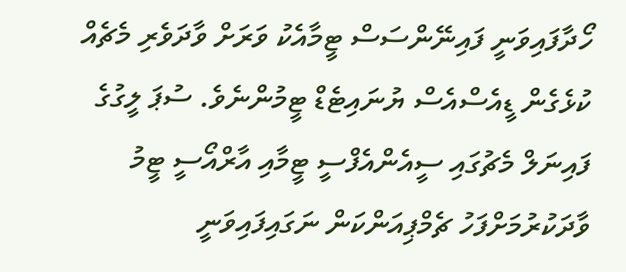ހޯދާފައިވަނީ ފައިނޭންސަސް ޓީމާއެކު ވަރަށް ވާދަވެރި މެޗެއް ކުޅެގެން ޑީއެސްއެސް ޔުނައިޓެޑް ޓީމުންނެވެ. ސުޕަ ލީގުގެ ފައިނަލް މެޗުގައި ސީއެންއެފްސީ ޓީމާއި އާރްއޯސީ ޓީމު ވާދަކުރުމަށްފަހު ޗެމްޕިއަންކަން ނަގައިފައިވަނީ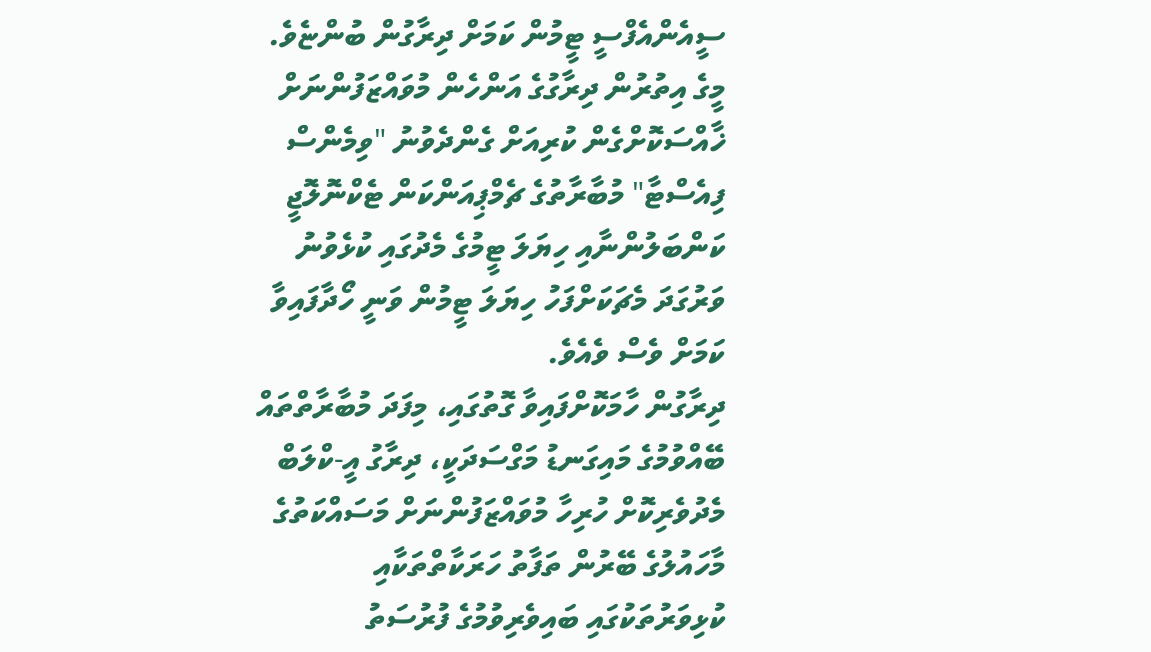ސީއެންއެފްސީ ޓީމުން ކަމަށް ދިރާގުން ބުންޏެވެ.
މީގެ އިތުރުން ދިރާގުގެ އަންހެން މުވައްޒަފުންނަށް ޚާއްސަކޮށްގެން ކުރިއަށް ގެންދެވުނު "ވިމެންސް ފިއެސްޓާ" މުބާރާތުގެ ޗެމްޕިއަންކަން ޓެކްނޮލޮޖީ ކަންބަލުންނާއި ހިޔަލަ ޓީމުގެ މެދުގައި ކުޅެވުނު ވަރުގަދަ މެޗަކަށްފަހު ހިޔަލަ ޓީމުން ވަނީ ހޯދާފައިވާ ކަމަށް ވެސް ވެއެވެ.
ދިރާގުން ހާމަކޮށްފައިވާ ގޮތުގައި، މިފަދަ މުބާރާތްތައް ބޭއްވުމުގެ މައިގަނޑު މަގްސަދަކީ، ދިރާގު އީ-ކްލަބް މެދުވެރިކޮށް ހުރިހާ މުވައްޒަފުންނަށް މަސައްކަތުގެ މާހައުލުގެ ބޭރުން ތަފާތު ހަރަކާތްތަކާއި ކުޅިވަރުތަކުގައި ބައިވެރިވުމުގެ ފުރުސަތު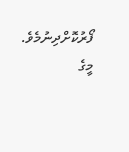ފޯރުކޮށްދިނުމެވެ.
މީގެ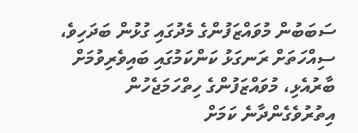ސަބަބުން މުވައްޒަފުންގެ މެދުގައި ގުޅުން ބަދަހިވެ، ސިއްހަތަށް ރަނގަޅު ކަންކަމުގައި ބައިވެރިވުމަށް ބާރުއެޅި، މުވައްޒަފުންގެ ހިތްހަމަޖެހުން އިތުރުވެގެންދާނެ ކަމަށް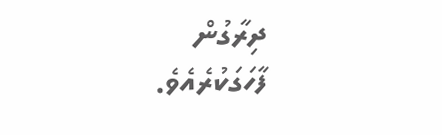ދިރާގުން ފާހަގަކުރެއެވެ.